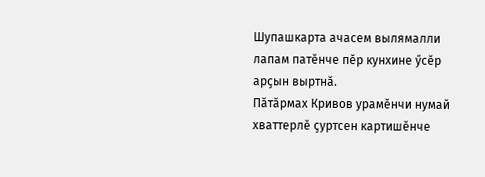Шупашкарта ачасем вылямалли лапам патӗнче пӗр кунхине ӳсӗр арҫын выртнӑ.
Пӑтӑрмах Кривов урамӗнчи нумай хваттерлӗ ҫуртсен картишӗнче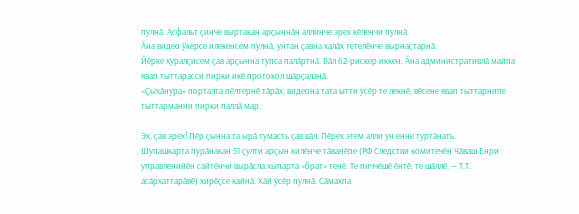пулнӑ. Асфальт ҫинче выртакан арҫыннӑн аллинче эрех кӗленчи пулнӑ.
Ӑна видео ӳкерсе илекенсем пулнӑ, унтан ҫавна халӑх тетелӗнче вырнаҫтарнӑ.
Йӗрке хуралҫисем ҫав арҫынна тупса палӑртнӑ. Вӑл 62-рискер иккен. Ӑна административлӑ майпа явап тыттарасси пирки икӗ протокол шӑрҫаланӑ.
«Ҫыхӑнура» порталта пӗлтернӗ тӑрӑх, видеона тата ытти ӳсӗр те лекнӗ, вӗсене явап тыттарнипе тыттарманни пирки паллӑ мар.

Эх, ҫав эрех! Пӗр ҫынна та ырӑ тумасть ҫав вӑл. Пӗрех этем алли ун енне туртӑнать.
Шупашкарта пурӑнакан 51 ҫулти арҫын килӗнче тӑванӗпе (РФ Следстви комитечӗн Чӑваш Енри управленийӗн сайтӗнчи вырӑсла хыпарта «брат» тенӗ. Те пиччӗшӗ ӗнтӗ, те шӑллӗ. — Т.Т. асӑрхаттарӑвӗ) хирӗҫсе кайнӑ. Хӑй ӳсӗр пулнӑ. Сӑмахпа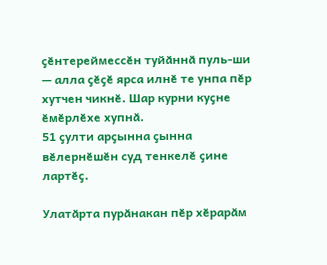ҫӗнтереймессӗн туйӑннӑ пуль-ши — алла ҫӗҫӗ ярса илнӗ те унпа пӗр хутчен чикнӗ. Шар курни куҫне ӗмӗрлӗхе хупнӑ.
51 ҫулти арҫынна ҫынна вӗлернӗшӗн суд тенкелӗ ҫине лартӗҫ.

Улатӑрта пурӑнакан пӗр хӗрарӑм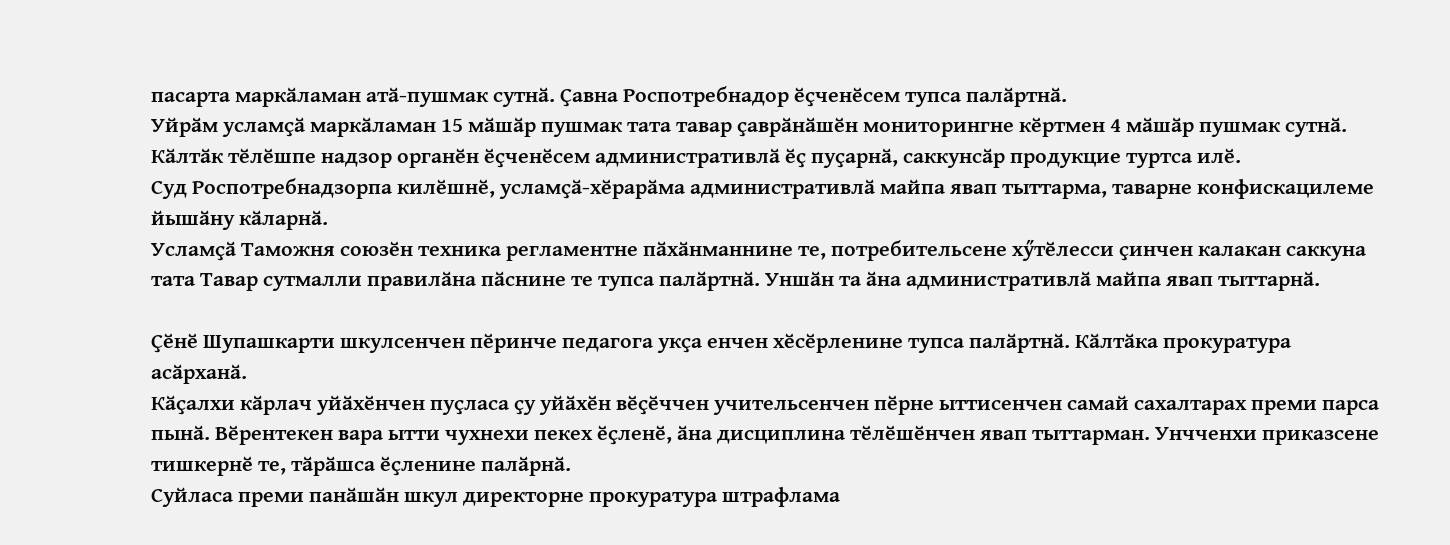пасарта маркӑламан атӑ-пушмак сутнӑ. Ҫавна Роспотребнадор ӗҫченӗсем тупса палӑртнӑ.
Уйрӑм усламҫӑ маркӑламан 15 мӑшӑр пушмак тата тавар ҫаврӑнӑшӗн мониторингне кӗртмен 4 мӑшӑр пушмак сутнӑ.
Кӑлтӑк тӗлӗшпе надзор органӗн ӗҫченӗсем административлӑ ӗҫ пуҫарнӑ, саккунсӑр продукцие туртса илӗ.
Суд Роспотребнадзорпа килӗшнӗ, усламҫӑ-хӗрарӑма административлӑ майпа явап тыттарма, таварне конфискацилеме йышӑну кӑларнӑ.
Усламҫӑ Таможня союзӗн техника регламентне пӑхӑнманнине те, потребительсене хӳтӗлесси ҫинчен калакан саккуна тата Тавар сутмалли правилӑна пӑснине те тупса палӑртнӑ. Уншӑн та ӑна административлӑ майпа явап тыттарнӑ.

Ҫӗнӗ Шупашкарти шкулсенчен пӗринче педагога укҫа енчен хӗсӗрленине тупса палӑртнӑ. Кӑлтӑка прокуратура асӑрханӑ.
Кӑҫалхи кӑрлач уйӑхӗнчен пуҫласа ҫу уйӑхӗн вӗҫӗччен учительсенчен пӗрне ыттисенчен самай сахалтарах преми парса пынӑ. Вӗрентекен вара ытти чухнехи пекех ӗҫленӗ, ӑна дисциплина тӗлӗшӗнчен явап тыттарман. Унчченхи приказсене тишкернӗ те, тӑрӑшса ӗҫленине палӑрнӑ.
Суйласа преми панӑшӑн шкул директорне прокуратура штрафлама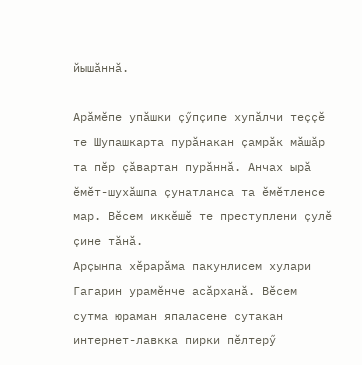йышӑннӑ.

Арӑмӗпе упӑшки ҫӳпҫипе хупӑлчи теҫҫӗ те Шупашкарта пурӑнакан ҫамрӑк мӑшӑр та пӗр ҫӑвартан пурӑннӑ. Анчах ырӑ ӗмӗт-шухӑшпа ҫунатланса та ӗмӗтленсе мар. Вӗсем иккӗшӗ те преступлени ҫулӗ ҫине тӑнӑ.
Арҫынпа хӗрарӑма пакунлисем хулари Гагарин урамӗнче асӑрханӑ. Вӗсем сутма юраман япаласене сутакан интернет-лавкка пирки пӗлтерӳ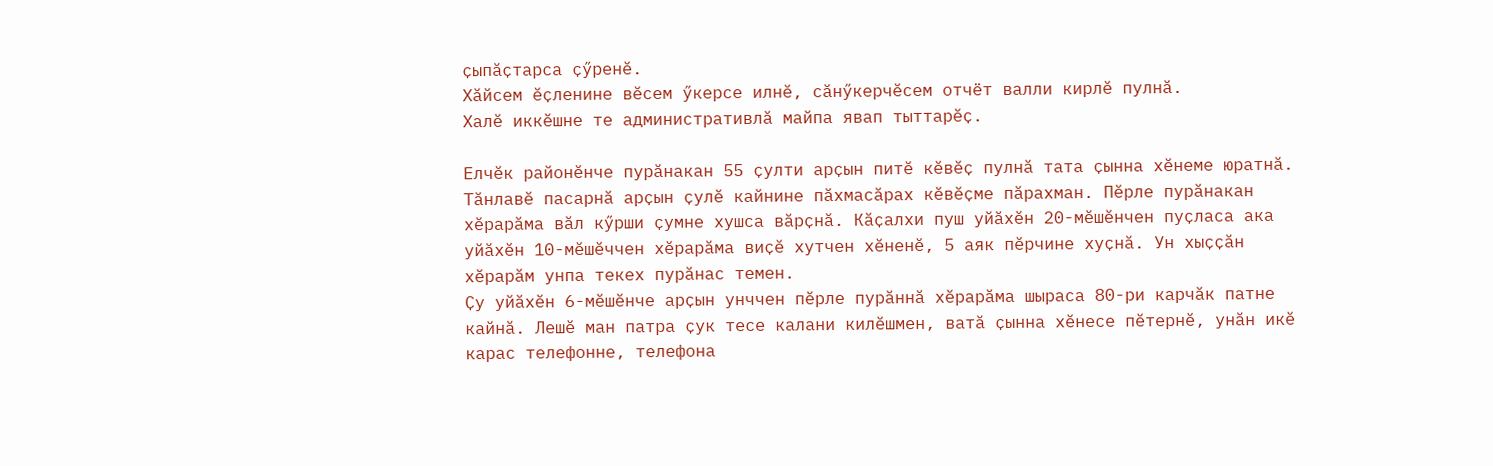ҫыпӑҫтарса ҫӳренӗ.
Хӑйсем ӗҫленине вӗсем ӳкерсе илнӗ, сӑнӳкерчӗсем отчёт валли кирлӗ пулнӑ.
Халӗ иккӗшне те административлӑ майпа явап тыттарӗҫ.

Елчӗк районӗнче пурӑнакан 55 ҫулти арҫын питӗ кӗвӗҫ пулнӑ тата ҫынна хӗнеме юратнӑ.
Тӑнлавӗ пасарнӑ арҫын ҫулӗ кайнине пӑхмасӑрах кӗвӗҫме пӑрахман. Пӗрле пурӑнакан хӗрарӑма вӑл кӳрши ҫумне хушса вӑрҫнӑ. Кӑҫалхи пуш уйӑхӗн 20-мӗшӗнчен пуҫласа ака уйӑхӗн 10-мӗшӗччен хӗрарӑма виҫӗ хутчен хӗненӗ, 5 аяк пӗрчине хуҫнӑ. Ун хыҫҫӑн хӗрарӑм унпа текех пурӑнас темен.
Ҫу уйӑхӗн 6-мӗшӗнче арҫын унччен пӗрле пурӑннӑ хӗрарӑма шыраса 80-ри карчӑк патне кайнӑ. Лешӗ ман патра ҫук тесе калани килӗшмен, ватӑ ҫынна хӗнесе пӗтернӗ, унӑн икӗ карас телефонне, телефона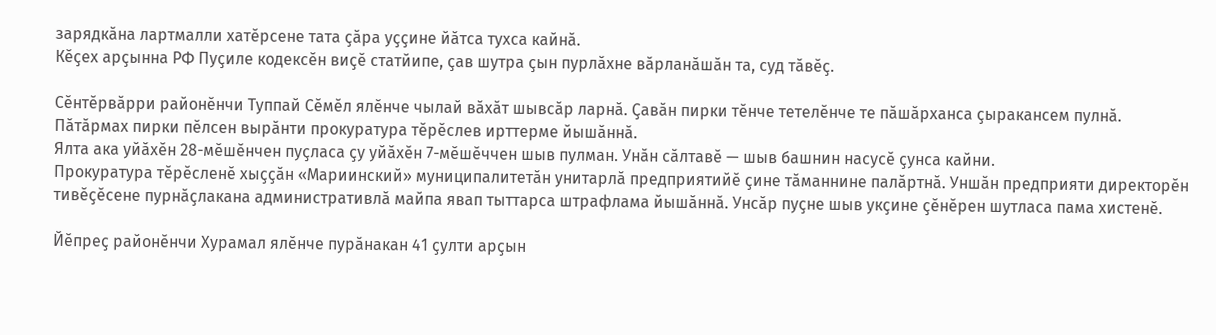зарядкӑна лартмалли хатӗрсене тата ҫӑра уҫҫине йӑтса тухса кайнӑ.
Кӗҫех арҫынна РФ Пуҫиле кодексӗн виҫӗ статйипе, ҫав шутра ҫын пурлӑхне вӑрланӑшӑн та, суд тӑвӗҫ.

Сӗнтӗрвӑрри районӗнчи Туппай Сӗмӗл ялӗнче чылай вӑхӑт шывсӑр ларнӑ. Ҫавӑн пирки тӗнче тетелӗнче те пӑшӑрханса ҫыракансем пулнӑ. Пӑтӑрмах пирки пӗлсен вырӑнти прокуратура тӗрӗслев ирттерме йышӑннӑ.
Ялта ака уйӑхӗн 28-мӗшӗнчен пуҫласа ҫу уйӑхӗн 7-мӗшӗччен шыв пулман. Унӑн сӑлтавӗ — шыв башнин насусӗ ҫунса кайни.
Прокуратура тӗрӗсленӗ хыҫҫӑн «Мариинский» муниципалитетӑн унитарлӑ предприятийӗ ҫине тӑманнине палӑртнӑ. Уншӑн предприяти директорӗн тивӗҫӗсене пурнӑҫлакана административлӑ майпа явап тыттарса штрафлама йышӑннӑ. Унсӑр пуҫне шыв укҫине ҫӗнӗрен шутласа пама хистенӗ.

Йӗпреҫ районӗнчи Хурамал ялӗнче пурӑнакан 41 ҫулти арҫын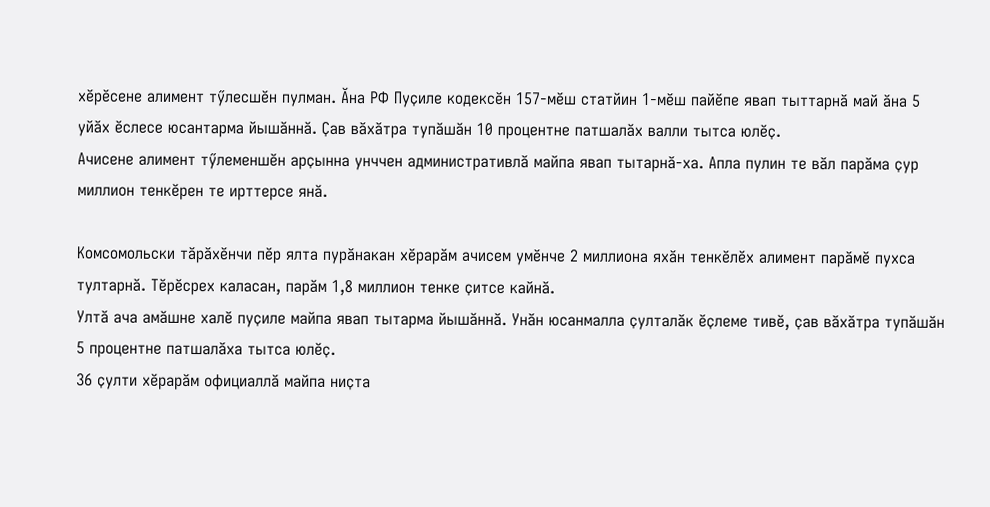хӗрӗсене алимент тӳлесшӗн пулман. Ӑна РФ Пуҫиле кодексӗн 157-мӗш статйин 1-мӗш пайӗпе явап тыттарнӑ май ӑна 5 уйӑх ӗслесе юсантарма йышӑннӑ. Ҫав вӑхӑтра тупӑшӑн 10 процентне патшалӑх валли тытса юлӗҫ.
Ачисене алимент тӳлеменшӗн арҫынна унччен административлӑ майпа явап тытарнӑ-ха. Апла пулин те вӑл парӑма ҫур миллион тенкӗрен те ирттерсе янӑ.

Комсомольски тӑрӑхӗнчи пӗр ялта пурӑнакан хӗрарӑм ачисем умӗнче 2 миллиона яхӑн тенкӗлӗх алимент парӑмӗ пухса тултарнӑ. Тӗрӗсрех каласан, парӑм 1,8 миллион тенке ҫитсе кайнӑ.
Ултӑ ача амӑшне халӗ пуҫиле майпа явап тытарма йышӑннӑ. Унӑн юсанмалла ҫулталӑк ӗҫлеме тивӗ, ҫав вӑхӑтра тупӑшӑн 5 процентне патшалӑха тытса юлӗҫ.
36 ҫулти хӗрарӑм официаллӑ майпа ниҫта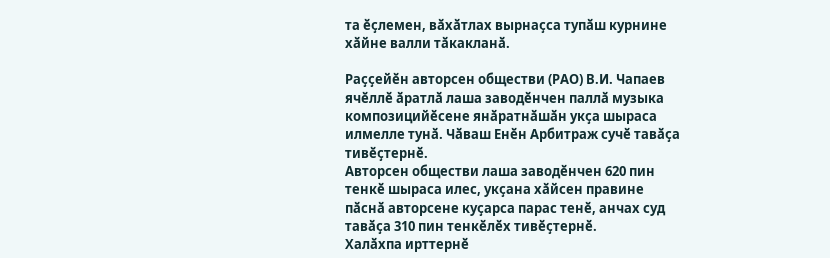та ӗҫлемен, вӑхӑтлах вырнаҫса тупӑш курнине хӑйне валли тӑкакланӑ.

Раҫҫейӗн авторсен обществи (РАО) В.И. Чапаев ячӗллӗ ӑратлӑ лаша заводӗнчен паллӑ музыка композицийӗсене янӑратнӑшӑн укҫа шыраса илмелле тунӑ. Чӑваш Енӗн Арбитраж сучӗ тавӑҫа тивӗҫтернӗ.
Авторсен обществи лаша заводӗнчен 620 пин тенкӗ шыраса илес, укҫана хӑйсен правине пӑснӑ авторсене куҫарса парас тенӗ, анчах суд тавӑҫа 310 пин тенкӗлӗх тивӗҫтернӗ.
Халӑхпа ирттернӗ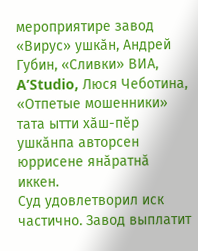мероприятире завод «Вирус» ушкӑн, Андрей Губин, «Сливки» ВИА, A’Studio, Люся Чеботина, «Отпетые мошенники» тата ытти хӑш-пӗр ушкӑнпа авторсен юррисене янӑратнӑ иккен.
Суд удовлетворил иск частично. Завод выплатит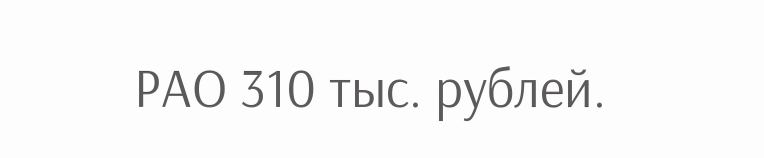РАО 310 тыс. рублей.